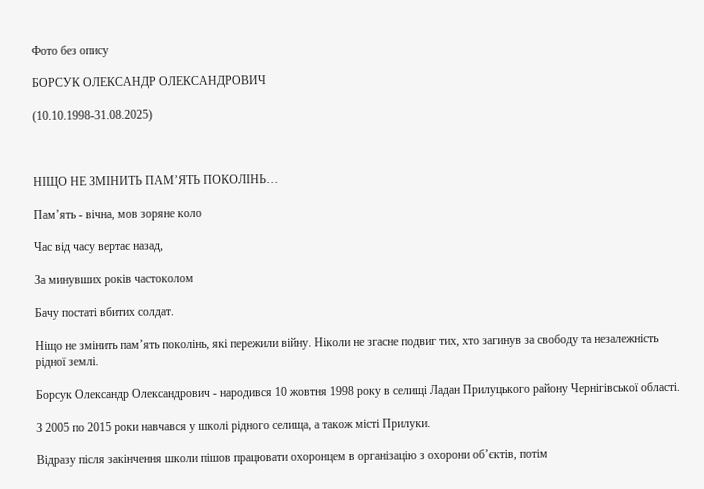Фото без опису

БОРСУК ОЛЕКСАНДР ОЛЕКСАНДРОВИЧ

(10.10.1998-31.08.2025)



НІЩО НЕ ЗМІНИТЬ ПАМ’ЯТЬ ПОКОЛІНЬ…

Пам’ять - вічна, мов зоряне коло

Час від часу вертає назад,

За минувших років частоколом

Бачу постаті вбитих солдат.

Ніщо не змінить пам’ять поколінь, які пережили війну. Ніколи не згасне подвиг тих, хто загинув за свободу та незалежність рідної землі.

Борсук Олександр Олександрович - народився 10 жовтня 1998 року в селищі Ладан Прилуцького району Чернігівської області.

З 2005 по 2015 роки навчався у школі рідного селища, а також місті Прилуки.

Відразу після закінчення школи пішов працювати охоронцем в організацію з охорони об’єктів, потім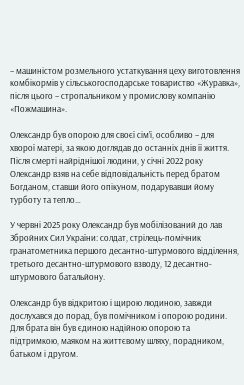– машиністом розмельного устаткування цеху виготовлення комбікормів у сільськогосподарське товариство «Журавка», після цього – стропальником у промислову компанію «Пожмашина».

Олександр був опорою для своєї сім’ї, особливо – для хворої матері, за якою доглядав до останніх днів її життя. Після смерті найріднішої людини, у січні 2022 року Олександр взяв на себе відповідальність перед братом Богданом, ставши його опікуном, подарувавши йому турботу та тепло…

У червні 2025 року Олександр був мобілізований до лав Збройних Сил України: солдат, стрілець-помічник гранатометника першого десантно-штурмового відділення, третього десантно-штурмового взводу, 12 десантно-штурмового батальйону.

Олександр був відкритою і щирою людиною, завжди дослухався до порад, був помічником і опорою родини. Для брата він був єдиною надійною опорою та підтримкою, маяком на життєвому шляху, порадником, батьком і другом.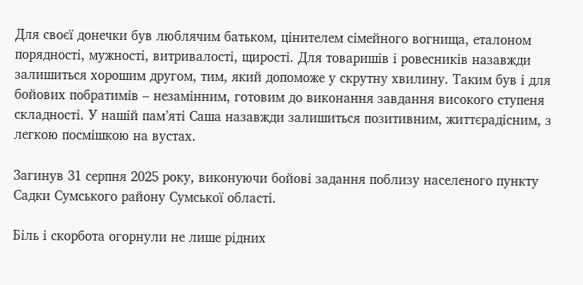Для своєї донечки був люблячим батьком, цінителем сімейного вогнища, еталоном порядності, мужності, витривалості, щирості. Для товаришів і ровесників назавжди залишиться хорошим другом, тим, який допоможе у скрутну хвилину. Таким був і для бойових побратимів – незамінним, готовим до виконання завдання високого ступеня складності. У нашій пам’яті Саша назавжди залишиться позитивним, життєрадісним, з легкою посмішкою на вустах.

Загинув 31 серпня 2025 року, виконуючи бойові задання поблизу населеного пункту Садки Сумського району Сумської області.

Біль і скорбота огорнули не лише рідних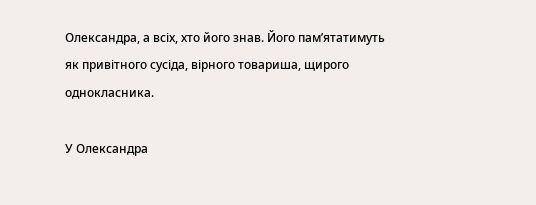Олександра, а всіх, хто його знав. Його пам’ятатимуть як привітного сусіда, вірного товариша, щирого однокласника.

У Олександра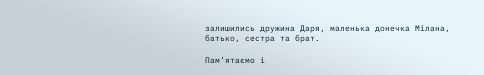залишились дружина Даря, маленька донечка Мілана, батько, сестра та брат.

Пам’ятаємо і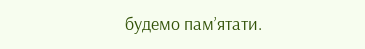будемо пам’ятати.